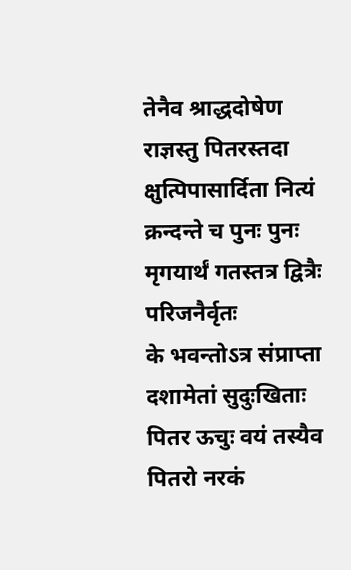तेनैव श्राद्धदोषेण राज्ञस्तु पितरस्तदा
क्षुत्पिपासार्दिता नित्यं क्रन्दन्ते च पुनः पुनः
मृगयार्थं गतस्तत्र द्वित्रैः परिजनैर्वृतः
के भवन्तोऽत्र संप्राप्ता दशामेतां सुदुःखिताः
पितर ऊचुः वयं तस्यैव पितरो नरकं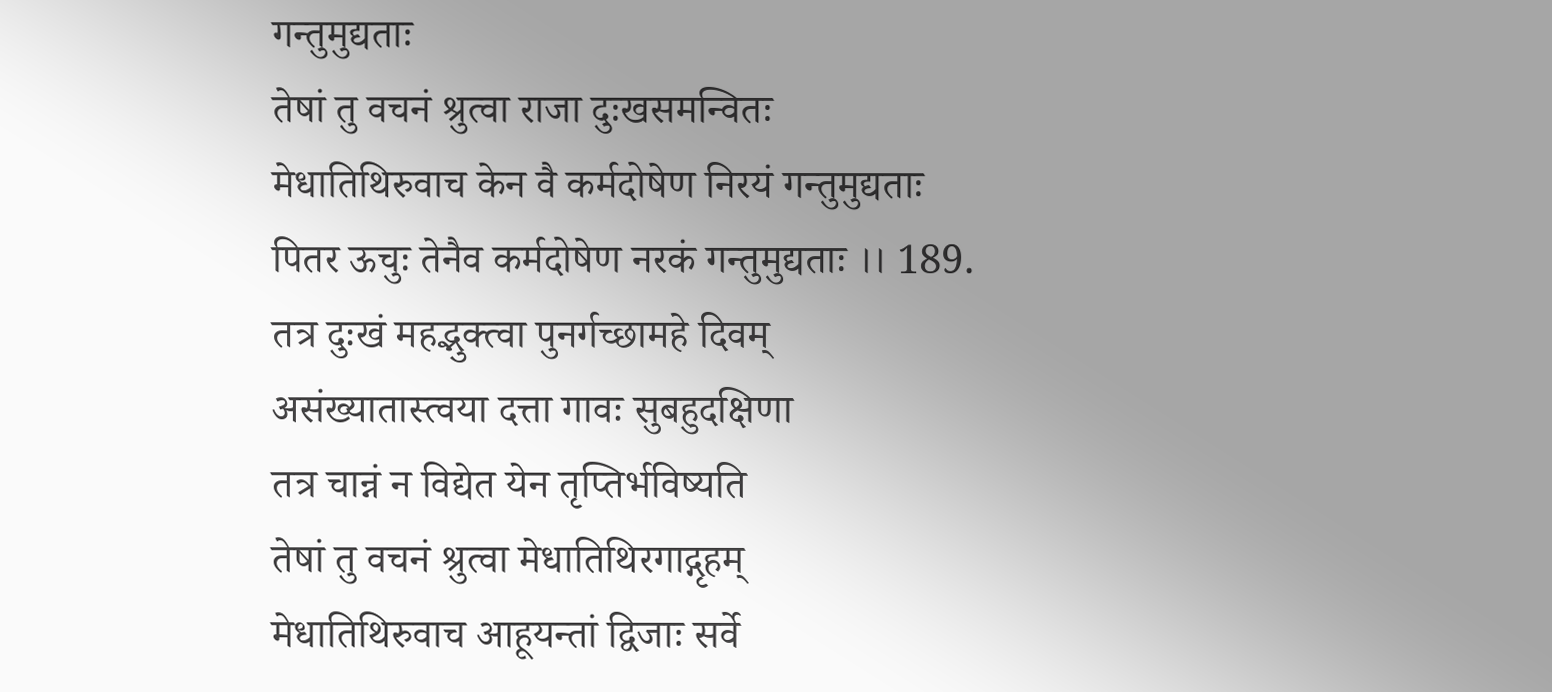गन्तुमुद्यताः
तेषां तु वचनं श्रुत्वा राजा दुःखसमन्वितः
मेधातिथिरुवाच केन वै कर्मदोषेण निरयं गन्तुमुद्यताः
पितर ऊचुः तेनैव कर्मदोषेण नरकं गन्तुमुद्यताः ।। 189.
तत्र दुःखं महद्भुक्त्वा पुनर्गच्छामहे दिवम्
असंख्यातास्त्वया दत्ता गावः सुबहुदक्षिणा
तत्र चान्नं न विद्येत येन तृप्तिर्भविष्यति
तेषां तु वचनं श्रुत्वा मेधातिथिरगाद्गृहम्
मेधातिथिरुवाच आहूयन्तां द्विजाः सर्वे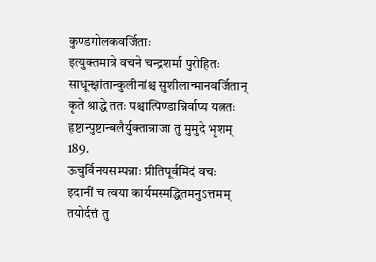कुण्डगोलकवर्जिताः
इत्युक्तमात्रे वचने चन्द्रशर्मा पुरोहितः
साधून्क्षांतान्कुलीनांश्च सुशीलान्मानवर्जितान्
कृते श्राद्धे ततः पश्चात्पिण्डान्निर्वाप्य यत्नतः
हृष्टान्पुष्टान्बलैर्युक्तान्राजा तु मुमुदे भृशम् 189.
ऊचुर्विनयसम्पन्नाः प्रीतिपूर्वमिदं वचः
इदानीं च त्वया कार्यमस्मद्धितमनुऽत्तमम्
तयोर्दत्तं तु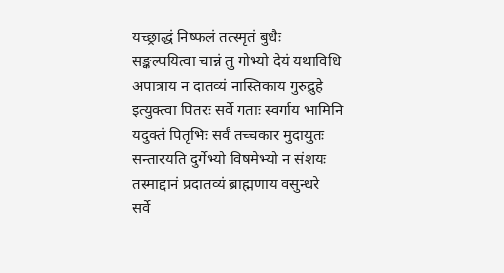यच्छ्राद्धं निष्फलं तत्स्मृतं बुधैः
सङ्कल्पयित्वा चान्नं तु गोभ्यो देयं यथाविधि
अपात्राय न दातव्यं नास्तिकाय गुरुद्रुहे
इत्युक्त्वा पितरः सर्वे गताः स्वर्गाय भामिनि
यदुक्तं पितृभिः सर्वं तच्चकार मुदायुतः
सन्तारयति दुर्गेभ्यो विषमेभ्यो न संशयः
तस्माद्दानं प्रदातव्यं ब्राह्मणाय वसुन्धरे
सर्वे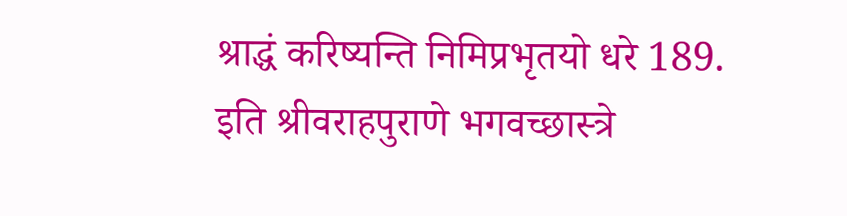श्राद्धं करिष्यन्ति निमिप्रभृतयो धरे 189.
इति श्रीवराहपुराणे भगवच्छास्त्रे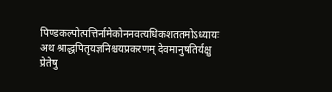पिण्डकल्पोत्पत्तिर्नामेकोननवत्यधिकशततमोऽध्यायः
अथ श्राद्धपितृयज्ञनिश्चयप्रकरणम् देवमानुषतिर्यक्षु प्रेतेषु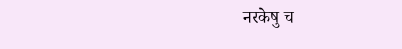नरकेषु च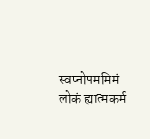स्वप्नोपममिमं लोकं ह्यात्मकर्म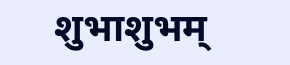शुभाशुभम्